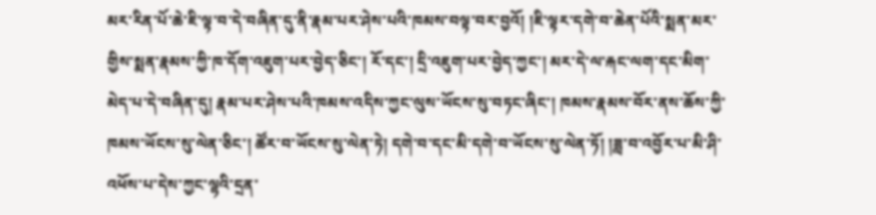མར་རིན་པོ་ཆེ་ཇི་ལྟ་བ་དེ་བཞིན་དུ་ནི་རྣམ་པར་ཤེས་པའི་ཁམས་བལྟ་བར་བྱའོ། །ཇི་ལྟར་དགེ་བ་ཆེན་པོའི་སྨན་མར་གྱིས་སྨན་རྣམས་ཀྱི་ཁ་དོག་འཇུག་པར་བྱེད་ཅིང་། རོ་དང་། དྲི་འཇུག་པར་བྱེད་ཀྱང་། མར་དེ་ལ་རྐང་ལག་དང་མིག་མེད་པ་དེ་བཞིན་དུ། རྣམ་པར་ཤེས་པའི་ཁམས་འདིས་ཀྱང་ལུས་ཡོངས་སུ་བཏང་ཞིང་། ཁམས་རྣམས་བོར་ནས་ཆོས་ཀྱི་ཁམས་ཡོངས་སུ་ལེན་ཅིང་། ཚོར་བ་ཡོངས་སུ་ལེན་ཏེ། དགེ་བ་དང་མི་དགེ་བ་ཡོངས་སུ་ལེན་ཏོ། །ཟླ་བ་འབྱོར་པ་མི་ཤི་འཕོས་པ་དེས་ཀྱང་ལྷའི་དྲན་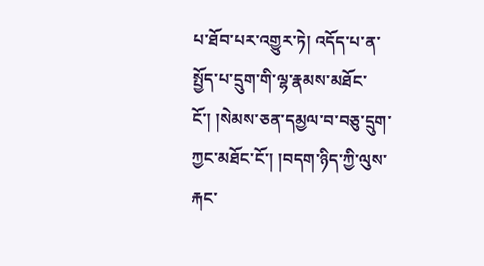པ་ཐོབ་པར་འགྱུར་ཏེ། འདོད་པ་ན་སྤྱོད་པ་དྲུག་གི་ལྷ་རྣམས་མཐོང་ངོ་། །སེམས་ཅན་དམྱལ་བ་བཅུ་དྲུག་ཀྱང་མཐོང་ངོ་། །བདག་ཉིད་ཀྱི་ལུས་རྐང་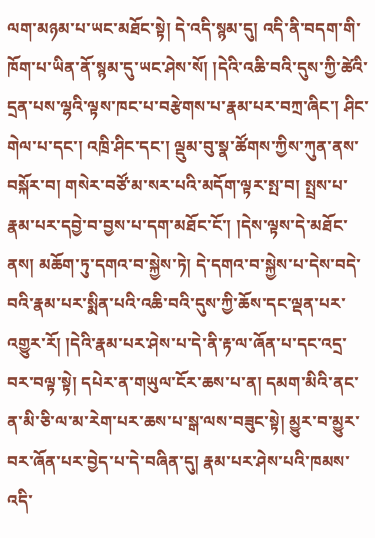ལག་མཉམ་པ་ཡང་མཐོང་སྟེ། དེ་འདི་སྙམ་དུ། འདི་ནི་བདག་གི་ཁོག་པ་ཡིན་ནོ་སྙམ་དུ་ཡང་ཤེས་སོ། །དེའི་འཆི་བའི་དུས་ཀྱི་ཚེའི་དྲན་པས་ལྷའི་ལྟས་ཁང་པ་བརྩེགས་པ་རྣམ་པར་བཀྲ་ཞིང་། ཤིང་གེལ་པ་དང་། འཁྲི་ཤིང་དང་། ལྡུམ་བུ་སྣ་ཚོགས་ཀྱིས་ཀུན་ནས་བསྐོར་བ། གསེར་བཙོ་མ་སར་པའི་མདོག་ལྟར་སྤ་བ། སྤྲས་པ་རྣམ་པར་དབྱེ་བ་བྱས་པ་དག་མཐོང་ངོ་། །དེས་ལྟས་དེ་མཐོང་ནས། མཆོག་ཏུ་དགའ་བ་སྐྱེས་ཏེ། དེ་དགའ་བ་སྐྱེས་པ་དེས་བདེ་བའི་རྣམ་པར་སྨིན་པའི་འཆི་བའི་དུས་ཀྱི་ཆོས་དང་ལྡན་པར་འགྱུར་རོ། །དེའི་རྣམ་པར་ཤེས་པ་དེ་ནི་རྟ་ལ་ཞོན་པ་དང་འདྲ་བར་བལྟ་སྟེ། དཔེར་ན་གཡུལ་ངོར་ཆས་པ་ན། དམག་མིའི་ནང་ན་མི་ཅི་ལ་མ་རེག་པར་ཆས་པ་སྒ་ལས་བཟུང་སྟེ། མྱུར་བ་མྱུར་བར་ཞོན་པར་བྱེད་པ་དེ་བཞིན་དུ། རྣམ་པར་ཤེས་པའི་ཁམས་འདི་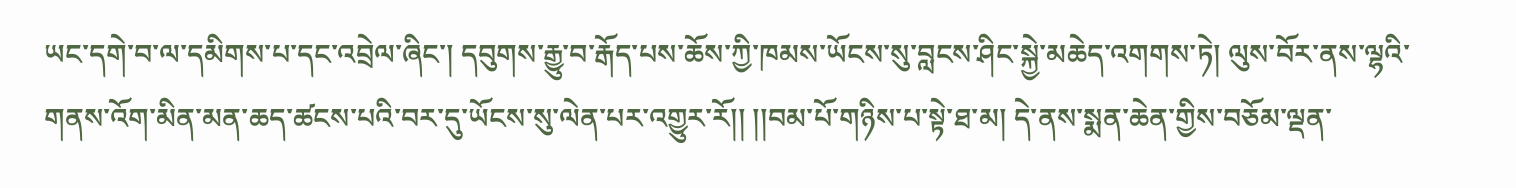ཡང་དགེ་བ་ལ་དམིགས་པ་དང་འབྲེལ་ཞིང་། དབུགས་རྒྱུ་བ་རྒོད་པས་ཆོས་ཀྱི་ཁམས་ཡོངས་སུ་བླངས་ཤིང་སྐྱེ་མཆེད་འགགས་ཏེ། ལུས་བོར་ནས་ལྷའི་གནས་འོག་མིན་མན་ཆད་ཚངས་པའི་བར་དུ་ཡོངས་སུ་ལེན་པར་འགྱུར་རོ།། །།བམ་པོ་གཉིས་པ་སྟེ་ཐ་མ། དེ་ནས་སྨན་ཆེན་གྱིས་བཅོམ་ལྡན་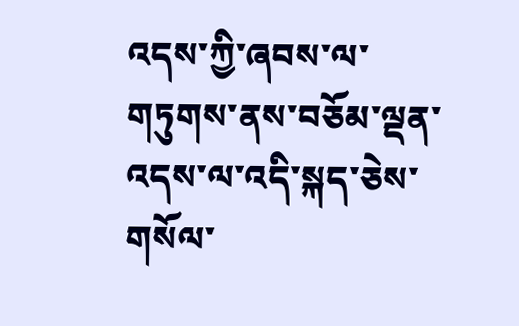འདས་ཀྱི་ཞབས་ལ་གཏུགས་ནས་བཅོམ་ལྡན་འདས་ལ་འདི་སྐད་ཅེས་གསོལ་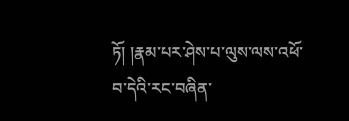ཏོ། །རྣམ་པར་ཤེས་པ་ལུས་ལས་འཕོ་བ་དེའི་རང་བཞིན་